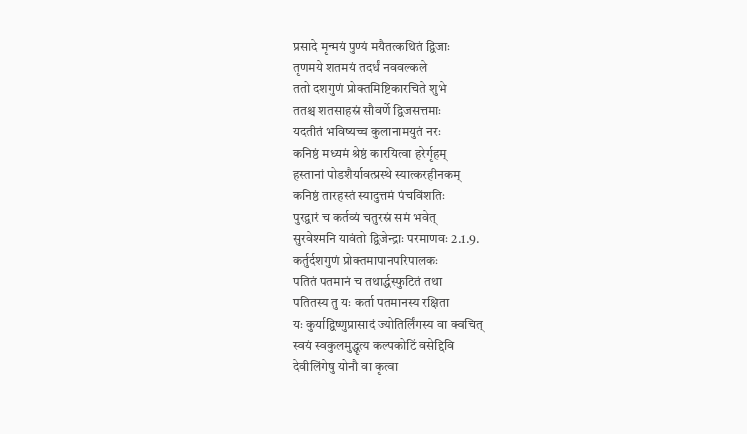प्रसादे मृन्मयं पुण्यं मयैतत्कथितं द्विजाः
तृणमये शतमयं तदर्धं नववल्कले
ततो दशगुणं प्रोक्तमिष्टिकारचिते शुभे
ततश्च शतसाहस्रं सौवर्णे द्विजसत्तमाः
यदतीतं भविष्यच्च कुलानामयुतं नरः
कनिष्ठं मध्यमं श्रेष्ठं कारयित्वा हरेर्गृहम्
हस्तानां पोडशैर्यावत्प्रस्थे स्यात्करहीनकम्
कनिष्ठं तारहस्तं स्यादुत्तमं पंचविंशतिः
पुरद्वारं च कर्तव्यं चतुरस्रं समं भवेत्
सुरवेश्मनि यावंतो द्विजेन्द्राः परमाणवः 2.1.9.
कर्तुर्दशगुणं प्रोक्तमापानपरिपालकः
पतितं पतमानं च तथार्द्धस्फुटितं तथा
पतितस्य तु यः कर्ता पतमानस्य रक्षिता
यः कुर्याद्विष्णुप्रासादं ज्योतिर्लिंगस्य वा क्वचित्
स्वयं स्वकुलमुद्धृत्य कल्पकोटिं वसेद्दिवि
देवीलिंगेषु योनौ वा कृत्वा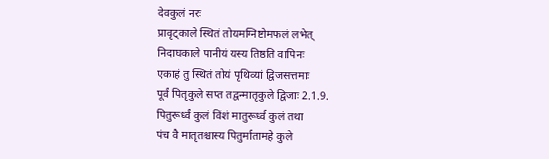देवकुलं नरः
प्रावृट्काले स्थितं तोयमग्निष्टोमफलं लभेत्
निदाघकाले पानीयं यस्य तिष्ठति वापिनः
एकाहं तु स्थितं तोयं पृथिव्यां द्विजसत्तमाः
पूर्वं पितृकुले सप्त तद्वन्मातृकुले द्विजाः 2.1.9.
पितुरूर्ध्वं कुलं विंशं मातुरूर्ध्व कुलं तथा
पंच वै मातृतश्चास्य पितुर्मातामहे कुले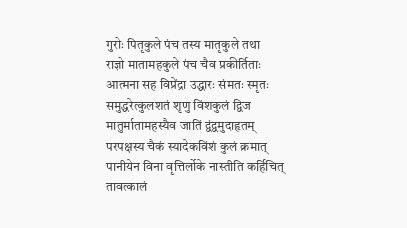गुरोः पितृकुले पंच तस्य मातृकुले तथा
राज्ञो मातामहकुले पंच चैव प्रकीर्तिताः
आत्मना सह विप्रेंद्रा उद्धारः संमतः स्मृतः
समुद्धरेत्कुलशतं शृणु विंशकुलं द्विज
मातुर्मातामहस्यैव जातिं द्वंद्वमुदाहृतम्
परपक्षस्य चैकं स्यादेकविंशं कुलं क्रमात्
पानीयेन विना वृत्तिर्लोके नास्तीति कर्हिचित्
तावत्कालं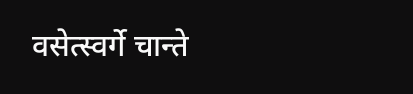वसेत्स्वर्गे चान्ते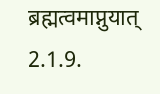ब्रह्मत्वमाप्नुयात् 2.1.9.